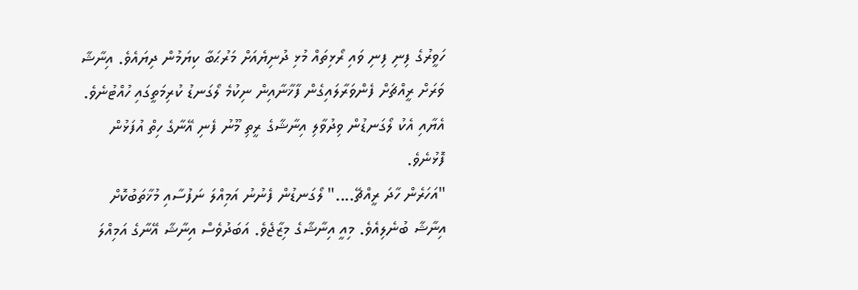ހަވީރުގެ ފިނި ފިނި ވައި ރޯޅިތައް މުޅި ދުނިޔެއަށް މަރުޙަބާ ކިޔަމުން ދިޔައެވެ. އިނާޝާ ވަރަށް ރީއްޗަށް ފެންވަރާލައިގެން ފާޚާނާއިން ނިކުމެ ލޯގަނޑު ކުރިމަތީގައި ހުއްޓުނެވެ. އެޔާއި އެކު ލޯގަނޑުން ވިދުވާލި އިނާޝާގެ ރީތި މޫނު ފެނި އޭނާގެ ހިތް އުފަޅުން ފޮޅުނެވެ.
"އަހަރެން ހާދަ ރީއްޗޭ...." ލޯގަނޑުން ފެނުނު އަމިއްލަ ނަފުސާއި މުޚާތަބުކޮށް އިނާޝާ ބުނެލިއެވެ. މިއީ އިނާޝާގެ މިޒާޖެވެ. އަބަދުވެސް އިނާޝާ އޭނާގެ އަމިއްލަ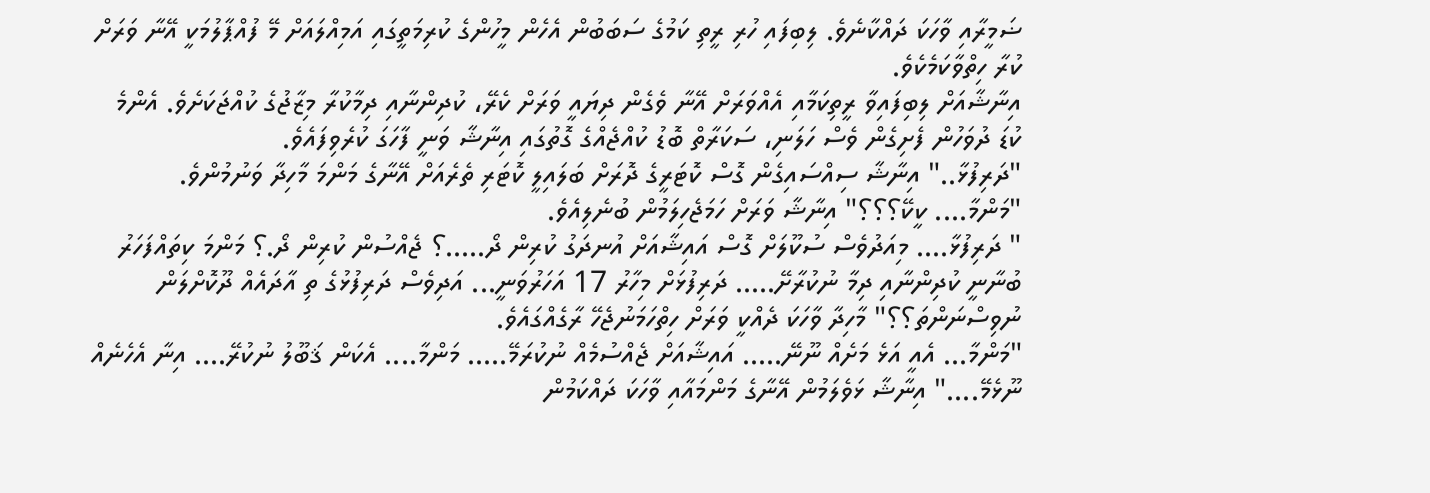ޟަމީރާއި ވާހަކަ ދައްކާނެވެ. ލިބިފައި ހުރި ރީތި ކަމުގެ ސަބަބުން އެހެން މީހުންގެ ކުރިމަތީގައި އަމިއްލައަށް މޭ ފުއްޕާލުމަކީ އޭނާ ވަރަށް ކުރާ ހިތްވާކަމެކެވެ.
އިނާޝާއަށް ލިބިފައިވާ ރީތިކަމާއި އެއްވަރަށް އޭނާ ވެގެން ދިޔައީ ވަރަށް ކެރޭ، ކުދިންނާއި ދިމާކުރާ މިޒާޖުގެ ކުއްޖަކަށެވެ. އެންމެ ކުޑަ ދުވަހުން ފެށިގެން ވެސް ހަލަނި، ސަކަރާތް ބޮޑު ކުއްޖެއްގެ ގޮތުގައި އިނާޝާ ވަނީ ފާހަގަ ކުރެވިފައެވެ.
"ދަރިފުޅާ.." އިނާޝާ ސިއްސައިގެން ގޮސް ކޮޓަރީގެ ދޮރަށް ބަލައިލީ ކޮޓަރި ތެރެއަށް އޭނާގެ މަންމަ މާހިދާ ވަނުމުންވެ.
"މަންމާ.... ކީކޭ؟؟؟" އިނާޝާ ވަރަށް ހަމަޖެހިލަމުން ބުނެލިއެވެ.
" ދަރިފުޅާ.... މިއަދުވެސް ސުކޫލަށް ގޮސް އައިޝާއަށް އުނދަގު ކުރިން ދޯ.....؟ ޖެއްސުން ކުރިން ދޯ.؟ މަންމަ ކިތައްފަހަރު ބުނާނީ ކުދިންނާއި ދިމާ ނުކުރާށޭ..... ދަރިފުޅަށް މިހާރު 17 އަހަރުވަނީ... އަދިވެސް ދަރިފުޅުގެ ތި އާދައެއް ދޫކޮށްލަން ނުވިސްނަންތަ؟؟" މާހިދާ ވާހަކަ ދެއްކީ ވަރަށް ހިތްހަމަނުޖެހޭ ރާގެއްގައެވެ.
"މަންމާ... އެއީ އަޅެ މަށެއް ނޫނޭ..... އައިޝާއަށް ޖެއްސުމެއް ނުކުރަމޭ..... މަންމާ.... އެކަން ޤަބޫލު ނުކުރޭ.... އިނާ އެހެނެއް ނޫޅެމޭ...." އިނާޝާ ޅަވެލަމުން އޭނާގެ މަންމައާއި ވާހަކަ ދައްކަމުން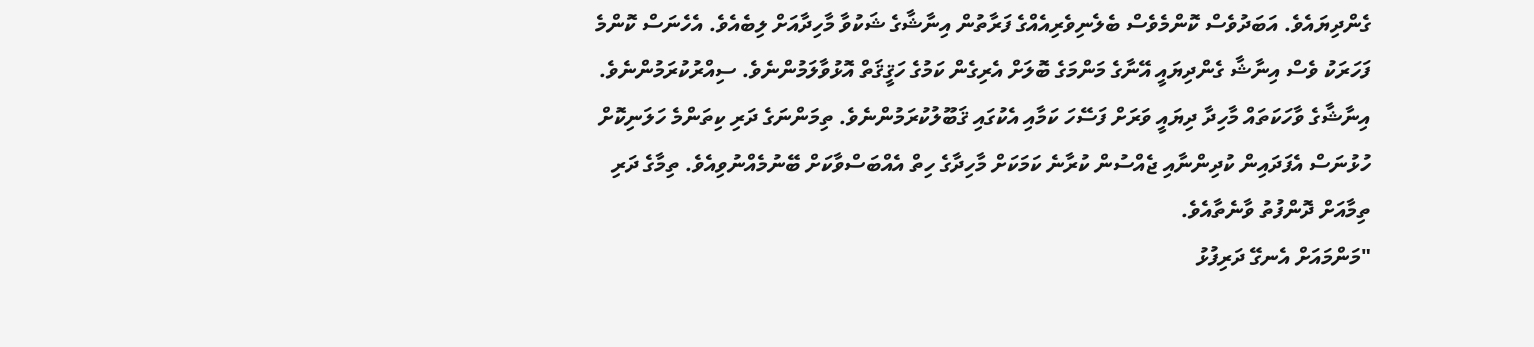ގެންދިޔައެވެ. އަބަދުވެސް ކޮންމެވެސް ބެލެނިވެރިއެއްގެ ފަރާތުން އިނާޝާގެ ޝަކުވާ މާހިދާއަށް ލިބެއެވެ. އެހެނަސް ކޮންމެ ފަހަރަކު ވެސް އިނާޝާ ގެންދިޔައީ އޭނާގެ މަންމަގެ ބޮލަށް އެރިގެން ކަމުގެ ހަޤީޤަތް އޮޅުވާލަމުންނެވެ. ސިއްރުކުރަމުންނެވެ. އިނާޝާގެ ވާހަކަތައް މާހިދާ ދިޔައީ ވަރަށް ފަސޭހަ ކަމާއި އެކުގައި ޤަބޫލުކުރަމުންނެވެ. ތިމަންނަގެ ދަރި ކިތަންމެ ހަލަނިކޮށް ހުޅުނަސް އެފަދައިން ކުދިންނާއި ޖެއްސުން ކުރާނެ ކަމަކަށް މާހިދާގެ ހިތް އެއްބަސްވާކަށް ބޭނުމެއްނުވިއެވެ. ތިމާގެ ދަރި ތިމާއަށް ދޮންފުތު ވާނެތާއެވެ.
"މަންމައަށް އެނގޭ ދަރިފުޅު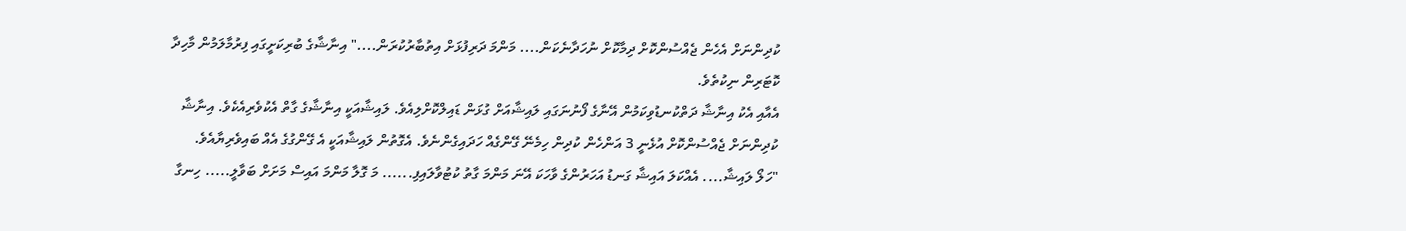ކުދިންނަށް އެހެން ޖެއްސުންކޮށް ދިމާކޮށް ނުހަދާނެކަން.... މަންމަ ދަރިފުޅަށް އިތުބާރުކުރަން...." އިނާޝާގެ ބުރިކަށީގައި ފިރުމާލަމުން މާހިދާ ކޮޓަރިން ނިކުތެވެ.
އެއާއި އެކު އިނާޝާ ދަތްކުނޑުވިކަމުން އޭނާގެ ފޯނުނަގައި ލައިޝާއަށް ގުޅަން ޑައިލްކޮށްލިއެވެ. ލައިޝާއަކީ އިނާޝާގެ ގާތް އެކުވެރިއެކެވެ. އިނާޝާ ކުދިންނަށް ޖެއްސުންކޮށް އުޅެނީ 3 އަންހެން ކުދިން ހިމެނޭ ގޭންގެއް ހަދައިގެންނެވެ. އެގޮތުން ލައިޝާއަކީ އެ ގޭންގުގެ އެއް ބައިވެރިޔާއެވެ.
"ހަލޯ ލައިޝާ.... އެއްކަލަ އައިޝާ ގަނޑު އަހަރުންގެ ވާހަކަ އޭނަ މަންމަ ގާތު ކުޓުވާލައިފި...... މަ ގޮލާ މަންމަ އައިސް މަށަށް ބަވާލީ..... ހިނގާ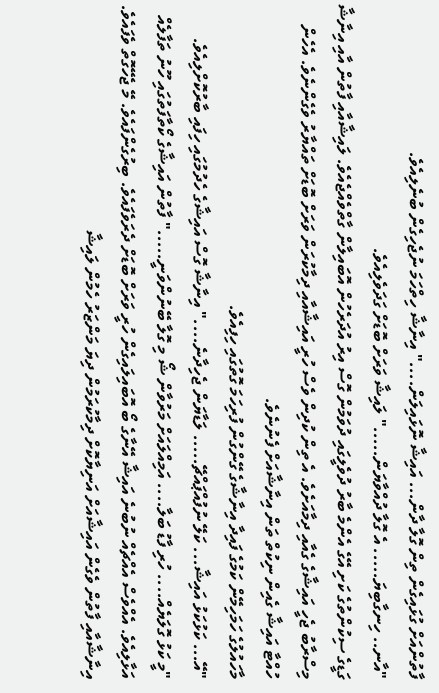ފާތުންއަށް ގުޅައިގެން ތިން ގޮލާ ދާން... އައިޝާ ނޮޅައިލަން...." އިނާޝާ ހިތްހަމަ ނުޖެހިގެން ބުނެލިއެވެ.
"އާނ.. ހިނގާބިޔަ..... އެ ގޮލާ ދުއްވާޔަން....." ލައިޝާ ވަރަށް ބޮޑަށް ގަދަވެލިއެވެ.
ގަޑީގެ ސިކުންތުގެ ކަށި އޭގެ އެންމެ ބާރު ދުވެލީގައި ދުވަމުން ގޮސް އިރު އުދަރެހުން އޮބައިލާން ގާތްވެއްޖެއެވެ. ލައިޝާއާއި ފާތުން އާއި އިނާޝާ މިސްރާބު ޖެހީ އައިޝާގެ ގެއާއި ދިމާއަށެވެ. އެ ތިން ކުދިން ވެސް ހުރީ އައިޝާއާއި ދިމާކުރަން ވަރަށް ބޮޑަށް ތައްޔާރު ވެގެންނެވެ. އެހެން ހުއްޓާ އައިޝާ ގެއިން ނިކުތް ތަން އިނާޝާއަށް ފެނުނެވެ.
މާހައުލުގެ ހަމަހިމޭން ކަމުގެ ފައިދާ އިނާޝާގެ ގޭންގުން ފުރިހަމަ ގޮތުގައި ހިފިއެވެ.
"އޭ... ކަޅުކަޅު އައިޝާ... ކަލޭ ނުފުއްޕައްޗޭ..... ލަޑާޔަން ޖެހިދާނެ...." އިނާޝާ ގޮސް އައިޝާގެ ހެދުމުގައި ހިފައި ބާރުކޮށްލިއެވެ.
"މީ ކަޅު ގޮލަޔެއް.... ހުރި ފާޑު ބަލާ.... އަމިއްލައަށް މަރުވާން ޝޯ މި ގޮލާ ބޭނުންވަނީ....." ފާތުން އައިޝާގެ ކޯތާފަތުގައި ހޫނު ތަފާލެއް އަޅާލިއެވެ. އެއްވެސް އެއްޗެއް ނުބުނެ އައިޝާ އޭނާގެ ބޯ އޮބައިލައިގެން ހުރީ ވަރަށް ބޮޑަށް ދެރަވެފައެވެ. ބިރުގެންފައެވެ. މޭ ޖެހޭގޮތް ވެފައެވެ.
އިނާޝާއާއި ފާތުން ވެގެން އައިޝާއަށް އަނިޔާކޮށް ދިމާކުރަމުން ދިޔަ މަންޒަރު ހެމުން ލައިޝާ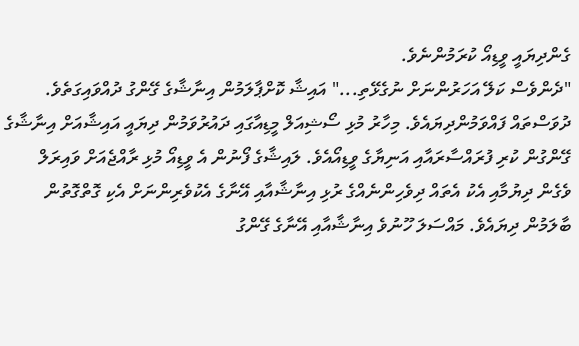ގެންދިޔައީ ވީޑިއޯ ކުރަމުންނެވެ.
"ދެންވެސް ކަލޭ އަހަރުންނަށް ނުގެޅޭތި..." އައިޝާ ކޮށްޕާލަމުން އިނާޝާގެ ގޭންގު ދުއްވައިގަތެވެ.
ދުވަސްތައް ފައްވަމުންދިޔައެވެ. މިހާރު މުޅި ސޯޝިއަލް މީޑިއާގައި ދައުރުވަމުން ދިޔައީ އައިޝާއަށް އިނާޝާގެ ގޭންގުން ކުރި ފުރައްސާރައާއި އަނިޔާގެ ވީޑިއޯއެވެ. ލައިޝާގެ ފޯނުން އެ ވީޑިއޯ މުޅި ރާއްޖެއަށް ވައިރަލް ވެގެން ދިޔުމާއި އެކު އެތައް ދިވެހިންނެއްގެ ރުޅި އިނާޝާއާއި އޭނާގެ އެކުވެރިންނަށް އެކި ގޮތްގޮތުން ބާލަމުން ދިޔައެވެ. މައްސަލަ ހޫނުވެ އިނާޝާއާއި އޭނާގެ ގޭންގު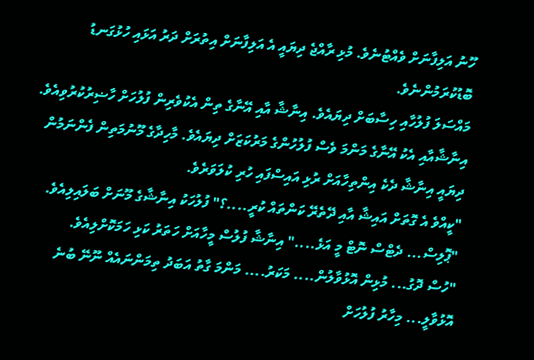ހޫނު އަލިފާނަށް ވެއްޓުނެވެ. މުޅި ރާއްޖެ ދިޔައީ އެ އަލިފާނަށް އިތުރަށް ދަރު އަޅައި ހުޅުގަނޑު ބޮޑުކުރަމުންނެވެ.
މައްސަލަ ފުލުހާއި ހިސާބަށް ދިޔައެވެ. އިނާޝާ އާއި އޭނާގެ ތިން އެކުވެރިން ފުލުހަށް ހާޟިރުކުރުވިއެވެ. އިނާޝާއާއި އެކު އޭނާގެ މަންމަ ވެސް ފުލުހުންގެ މަރުކަޒަށް ދިޔައެވެ. މާހިދާގެ މޫނުމަތިން ފެންނަމުން ދިޔައީ އިނާޝާ ދެކެ އިންތިހާއަށް ރުޅި އައިސްފައި ހުރި ކުލަވަރެވެ.
"ކީއްވެ އެ ގޮތަށް އައިޝާ އާއި ދޭތެރޭ ކަންތައް ކުރީ....؟" ފުލުހަކު އިނާޝާގެ މޫނަށް ބަލައިލިއެވެ.
"ޕޮލިސް... ދެޓްސް ނޮޓް މީ އަޅެ...." އިނާޝާ ފުލުސް މީހާއަށް ހަތަރު ކަޅި ހަމަކޮށްލިއެވެ.
"ހުސް ދޮގު... މުޅިން އޮޅުވާލުން.... މަކަރު.... މަންމަ ގާތު އަބަދު ތިމަންނައެއް ނޫނޭ ބުނެ އޮޅުވާލީ... މިހާރު ފުލުހަށް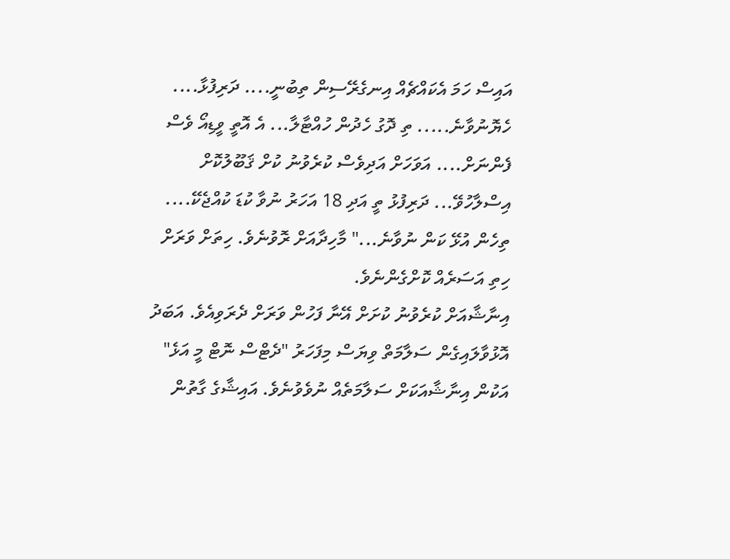އައިސް ހަމަ އެކައްޗެއް އިނގެރޭސިން ތިބުނީ.... ދަރިފުޅާ.... ހެޔޮނުވާނެ..... ތި ދޮގު ހެދުން ހުއްޓާލާ... އެ އޮތީ ވީޑިއޯ ވެސް ފެންނަށް.... އަވަހަށް އަދިވެސް ކުރެވުނު ކުށް ޤަބޫލުކޮށް އިސްލާހުވޭ... ދަރިފުޅު ތީ އަދި 18 އަހަރު ނުވާ ކުޑަ ކުއްޖެކޭ.... ތިހެން އުޅޭ ކަން ނުވާނެ..." މާހިދާއަށް ރޮވުނެވެ. ހިތަށް ވަރަށް ހިތި އަސަރެއް ކޮށްގެންނެވެ.
އިނާޝާއަށް ކުރެވުނު ކުށަށް އޭނާ ފަހުން ވަރަށް ދެރަވިއެވެ. އަބަދު އޮޅުވާލައިގެން ސަލާމަތް ވިޔަސް މިފަހަރު "ދެޓްސް ނޮޓް މީ އަޅެ" އަކުން އިނާޝާއަކަށް ސަލާމަތެއް ނުވެވުނެވެ. އައިޝާގެ ގާތުން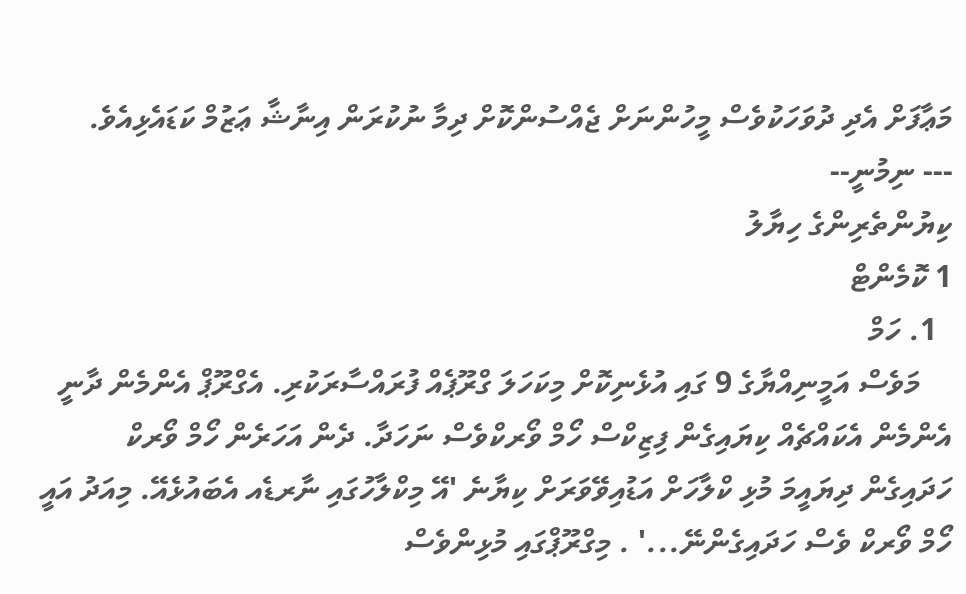މަޢާފަށް އެދި ދުވަހަކުވެސް މީހުންނަށް ޖެއްސުންކޮށް ދިމާ ނުކުރަން އިނާޝާ ޢަޒުމް ކަޑައެޅިއެވެ.
--- ނިމުނީ--
ކިޔުންތެރިންގެ ހިޔާލު
1 ކޮމެންޓް
  1. ހަމް
    މަވެސް އަމީނިއްޔާގެ 9 ގައި އުޅެނިކޮށް މިކަހަލަ ގްރޫޕެއް ފުރައްސާރަކުރި. އެގްރޫޕް އެންމެން ދާނީ އެންމެން އެކައްޗެއް ކިޔައިގެން ފިޒިކްސް ހޯމް ވޯރކްވެސް ނަހަދާ. ދެން އަހަރެން ހޯމް ވޯރކް ހަދައިގެން ދިޔައީމަ މުޅި ކްލާހަށް އަޑުއިވޭވަރަށް ކިޔާނެ 'އޭ މިކްލާހުގައި ނާރޑެއ އެބައުޅެއޭ. މިއަދު އައީ ހޯމް ވޯރކް ވެސް ހަދައިގެންނޭ...' . މިގްރޫޕްގައި މުޅިންވެސް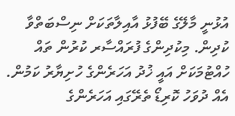އުޅުނީ މާލޭގެ ބޭފުޅު އާއިލާތަކަށް ނިސްބަތްވާ ކުދިން. މިކުދިންގެ ފުރައްސާރ ކުރުން ތައް ހުއްޓުމަކަށް އައީ ޚުދު އަހަރެންގެ ހުށިޔާރު ކަމުން. އެއް ދުވަހު ކޮރިޑޯ ތެރޭގައި އަހަރެންގެ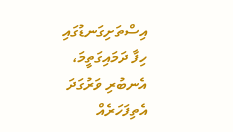އިސްތަށިގަނޑުގައި ހިފާ ދަމައިގަތީމަ، އެނބުރި ވަރުގަދަ އެތިފަހަރެއް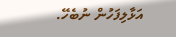އަޅާލިފަހުން ނުބެހޭ.